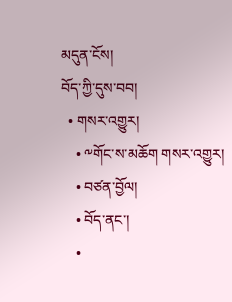མདུན་ངོས།
བོད་ཀྱི་དུས་བབ།
  • གསར་འགྱུར།
    • ༸གོང་ས་མཆོག གསར་འགྱུར།
    • བཙན་བྱོལ།
    • བོད་ནང་།
    •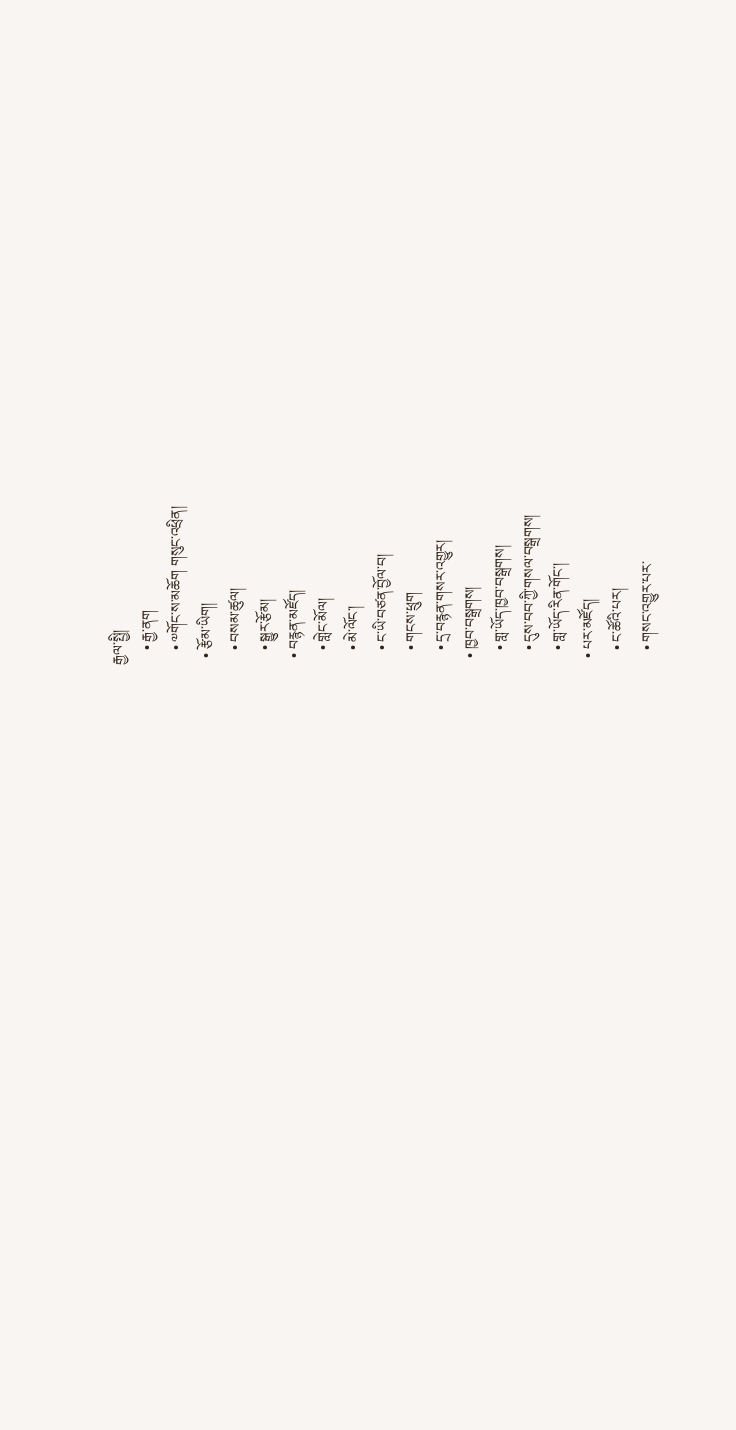རྒྱལ་སྤྱི།
    • རྒྱ་ནག
    • ༧གོང་ས་མཆོག གསུང་འཕྲིན།
  • རྩོམ་ཡིག།
    • བསམ་ཚུལ།
    • སྒྱུར་རྩོམ།
  • བརྙན་མཛོད།
    • གླེང་མོལ།
    • མེ་ལོང་།
    • ང་ཡི་བཙན་བྱོལ་བ།
    • གངས་ཕྲུག
    • དྲ་བརྙན་གསར་འགྱུར།
  • ཁྱབ་བསྒྲགས།
    • གླ་ཡོད་ཁྱབ་བསྒྲགས།
    • དུས་བབ་ཀྱི་གསལ་བསྒྲགས།
    • གླ་ཡོད་རིན་གོང་།
  • པར་མཛོད།
    • ང་ཚོའི་པར།
    • གསང་འགྱུར་པར་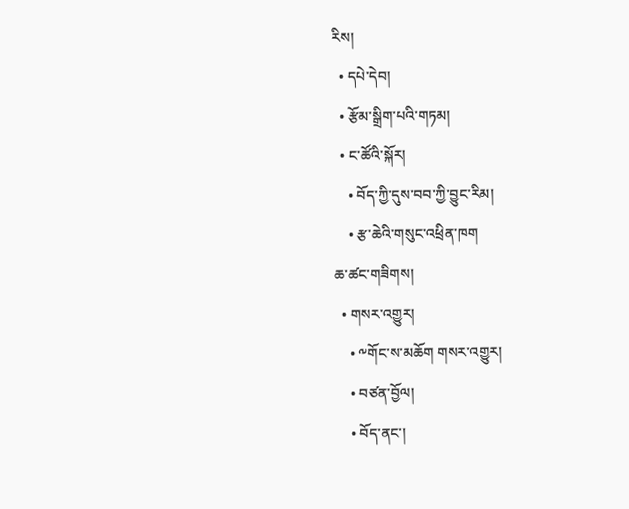རིས།
  • དཔེ་དེབ།
  • རྩོམ་སྒྲིག་པའི་གཏམ།
  • ང་ཚོའི་སྐོར།
    • བོད་ཀྱི་དུས་བབ་ཀྱི་བྱུང་རིམ།
    • རྩ་ཆེའི་གསུང་འཕྲིན་ཁག
ཆ་ཚང་གཟིགས།
  • གསར་འགྱུར།
    • ༸གོང་ས་མཆོག གསར་འགྱུར།
    • བཙན་བྱོལ།
    • བོད་ནང་།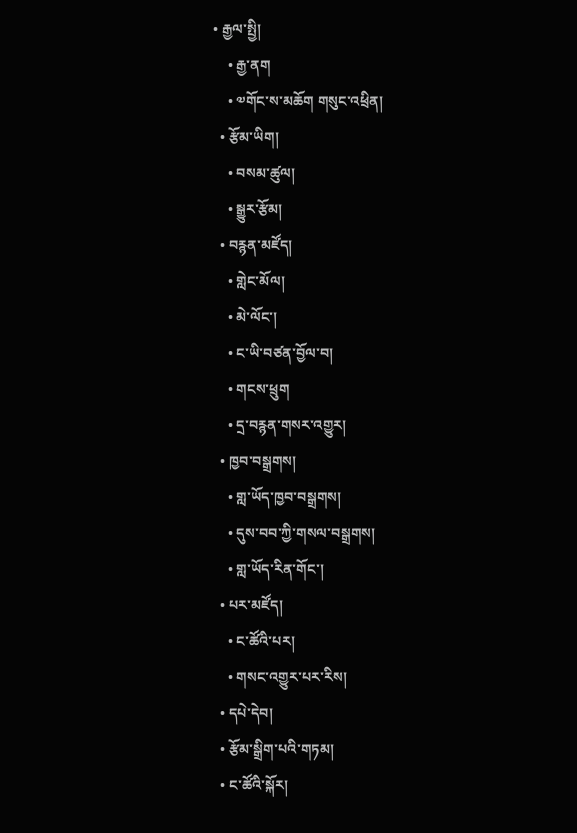• རྒྱལ་སྤྱི།
    • རྒྱ་ནག
    • ༧གོང་ས་མཆོག གསུང་འཕྲིན།
  • རྩོམ་ཡིག།
    • བསམ་ཚུལ།
    • སྒྱུར་རྩོམ།
  • བརྙན་མཛོད།
    • གླེང་མོལ།
    • མེ་ལོང་།
    • ང་ཡི་བཙན་བྱོལ་བ།
    • གངས་ཕྲུག
    • དྲ་བརྙན་གསར་འགྱུར།
  • ཁྱབ་བསྒྲགས།
    • གླ་ཡོད་ཁྱབ་བསྒྲགས།
    • དུས་བབ་ཀྱི་གསལ་བསྒྲགས།
    • གླ་ཡོད་རིན་གོང་།
  • པར་མཛོད།
    • ང་ཚོའི་པར།
    • གསང་འགྱུར་པར་རིས།
  • དཔེ་དེབ།
  • རྩོམ་སྒྲིག་པའི་གཏམ།
  • ང་ཚོའི་སྐོར།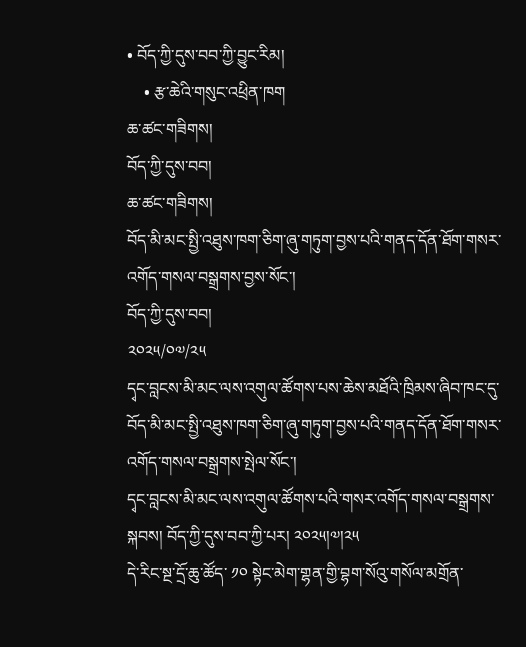• བོད་ཀྱི་དུས་བབ་ཀྱི་བྱུང་རིམ།
    • རྩ་ཆེའི་གསུང་འཕྲིན་ཁག
ཆ་ཚང་གཟིགས།
བོད་ཀྱི་དུས་བབ།
ཆ་ཚང་གཟིགས།
བོད་མི་མང་སྤྱི་འཐུས་ཁག་ཅིག་ཞུ་གཏུག་བྱས་པའི་གནད་དོན་ཐོག་གསར་འགོད་གསལ་བསྒྲགས་བྱས་སོང་།
བོད་ཀྱི་དུས་བབ།
༢༠༢༥/༠༧/༢༥
དྭང་བླངས་མི་མང་ལས་འགུལ་ཚོགས་པས་ཆེས་མཐོའི་ཁྲིམས་ཞིབ་ཁང་དུ་བོད་མི་མང་སྤྱི་འཐུས་ཁག་ཅིག་ཞུ་གཏུག་བྱས་པའི་གནད་དོན་ཐོག་གསར་འགོད་གསལ་བསྒྲགས་སྤེལ་སོང་།
དྭང་བླངས་མི་མང་ལས་འགུལ་ཚོགས་པའི་གསར་འགོད་གསལ་བསྒྲགས་སྐབས། བོད་ཀྱི་དུས་བབ་ཀྱི་པར། ༢༠༢༥།༧།༢༥
དེ་རིང་སྔ་དྲོ་ཆུ་ཚོད་ ༡༠ སྟེང་མེག་གྷན་གྱི་བྷག་སོའུ་གསོལ་མགྲོན་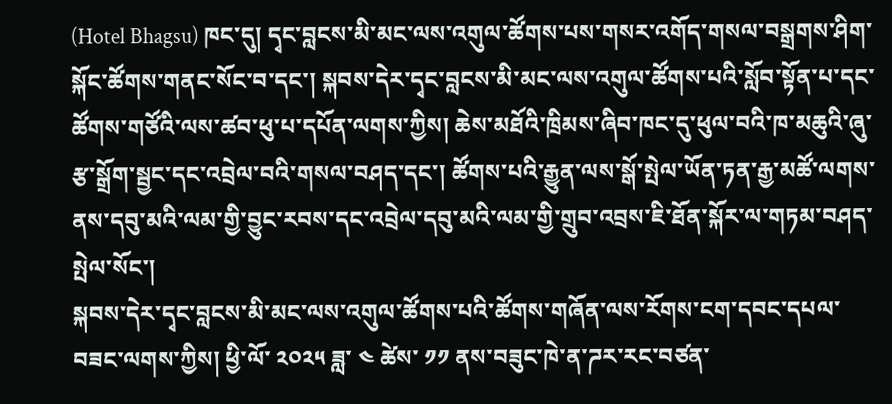(Hotel Bhagsu) ཁང་དུ། དྭང་བླངས་མི་མང་ལས་འགུལ་ཚོགས་པས་གསར་འགོད་གསལ་བསྒྲགས་ཤིག་སྐོང་ཚོགས་གནང་སོང་བ་དང་། སྐབས་དེར་དྭང་བླངས་མི་མང་ལས་འགུལ་ཚོགས་པའི་སློབ་སྟོན་པ་དང་ཚོགས་གཙོའི་ལས་ཚབ་ཕུ་པ་དཔོན་ལགས་ཀྱིས། ཆེས་མཐོའི་ཁྲིམས་ཞིབ་ཁང་དུ་ཕུལ་བའི་ཁ་མཆུའི་ཞུ་རྩ་སྒྲོག་སྦྱང་དང་འབྲེལ་བའི་གསལ་བཤད་དང་། ཚོགས་པའི་རྒྱུན་ལས་སྒོ་སྤེལ་ཡོན་ཏན་རྒྱ་མཚོ་ལགས་ནས་དབུ་མའི་ལམ་གྱི་བྱུང་རབས་དང་འབྲེལ་དབུ་མའི་ལམ་གྱི་གྲུབ་འབྲས་ཇི་ཐོན་སྐོར་ལ་གཏམ་བཤད་སྤེལ་སོང་།
སྐབས་དེར་དྭང་བླངས་མི་མང་ལས་འགུལ་ཚོགས་པའི་ཚོགས་གཞོན་ལས་རོགས་ངག་དབང་དཔལ་བཟང་ལགས་ཀྱིས། ཕྱི་ལོ་ ༢༠༢༥ ཟླ་ ༤ ཚེས་ ༡༡ ནས་བཟུང་ཁེ་ན་ཌར་རང་བཙན་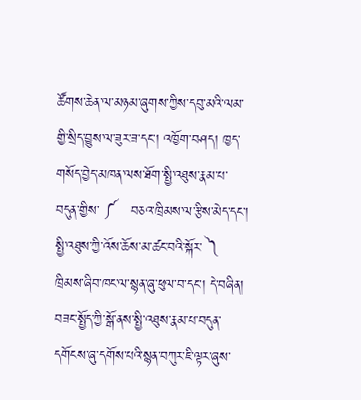ཚོགས་ཆེན་ལ་མཉམ་ཞུགས་ཀྱིས་དབུ་མའི་ལམ་གྱི་སྲིད་བྱུས་ལ་ཟུར་ཟ་དང་། འཁྱོག་བཤད། ཁྱད་གསོད་བྱེད་མཁན་ལས་ཐོག་སྤྱི་འཐུས་རྣམ་པ་བདུན་གྱིས་ ༼   བཅའ་ཁྲིམས་ལ་རྩིས་མེད་དང་། སྤྱི་འཐུས་ཀྱི་འོས་ཆོས་མ་ཚང་བའི་སྐོར་ ༽   ཁྲིམས་ཞིབ་ཁང་ལ་སྙན་ཞུ་ཕུལ་བ་དང་། དེ་བཞིན། བཟང་སྤྱོད་ཀྱི་སྒོ་ནས་སྤྱི་འཐུས་རྣམ་པ་བདུན་དགོངས་ཞུ་དགོས་པའི་སྙན་བཀུར་ཇི་ལྟར་ཞུས་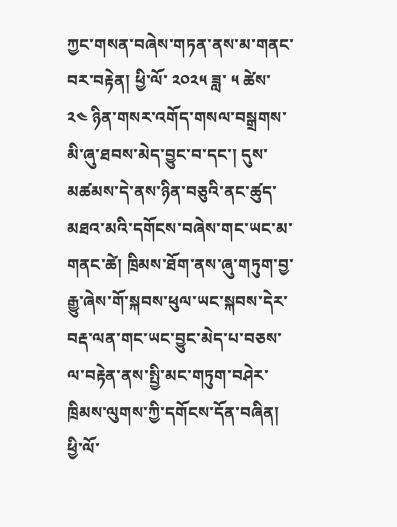ཀྱང་གསན་བཞེས་གཏན་ནས་མ་གནང་བར་བརྟེན། ཕྱི་ལོ་ ༢༠༢༥ ཟླ་ ༥ ཚེས་ ༢༤ ཉིན་གསར་འགོད་གསལ་བསྒྲགས་མི་ཞུ་ཐབས་མེད་བྱུང་བ་དང་། དུས་མཚམས་དེ་ནས་ཉིན་བཅུའི་ནང་ཚུད་མཐའ་མའི་དགོངས་བཞེས་གང་ཡང་མ་གནང་ཚེ། ཁྲིམས་ཐོག་ནས་ཞུ་གཏུག་བྱ་རྒྱུ་ཞེས་གོ་སྐབས་ཕུལ་ཡང་སྐབས་དེར་བརྡ་ལན་གང་ཡང་བྱུང་མེད་པ་བཅས་ལ་བརྟེན་ནས་སྤྱི་མང་གཏུག་བཤེར་ཁྲིམས་ལུགས་ཀྱི་དགོངས་དོན་བཞིན། ཕྱི་ལོ་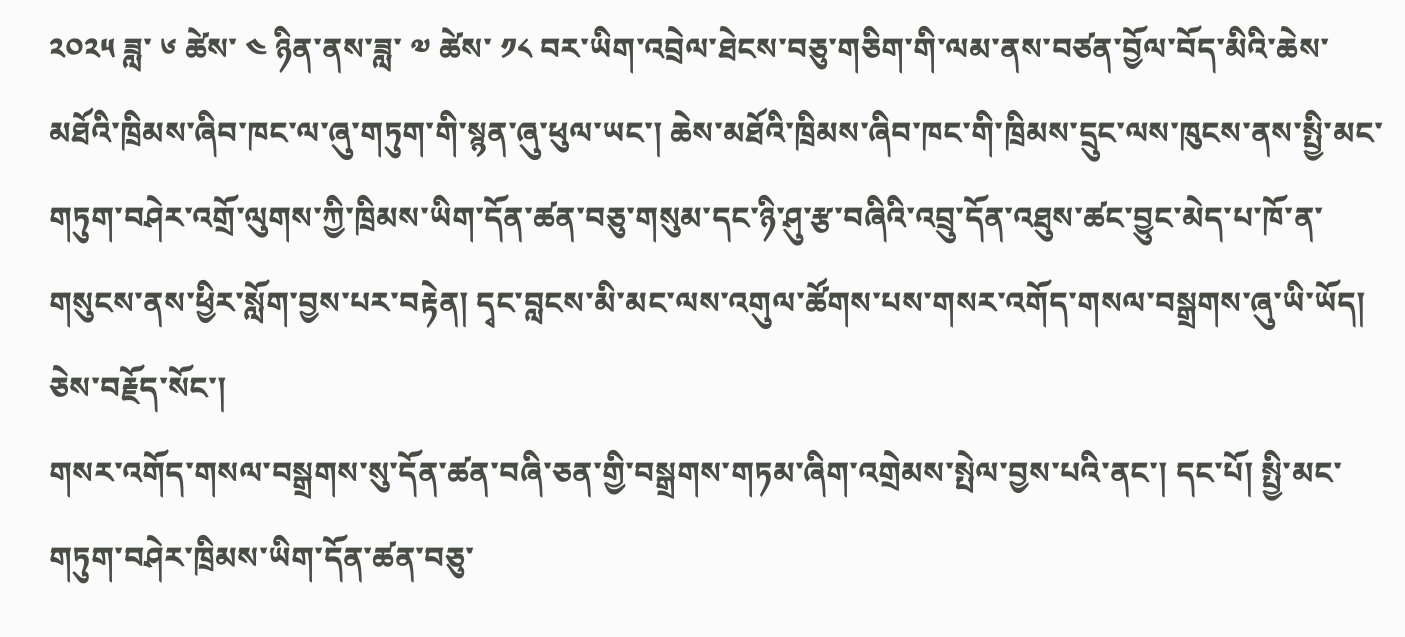༢༠༢༥ ཟླ་ ༦ ཚེས་ ༤ ཉིན་ནས་ཟླ་ ༧ ཚེས་ ༡༨ བར་ཡིག་འབྲེལ་ཐེངས་བཅུ་གཅིག་གི་ལམ་ནས་བཙན་བྱོལ་བོད་མིའི་ཆེས་མཐོའི་ཁྲིམས་ཞིབ་ཁང་ལ་ཞུ་གཏུག་གི་སྙན་ཞུ་ཕུལ་ཡང་། ཆེས་མཐོའི་ཁྲིམས་ཞིབ་ཁང་གི་ཁྲིམས་དྲུང་ལས་ཁུངས་ནས་སྤྱི་མང་གཏུག་བཤེར་འགྲོ་ལུགས་ཀྱི་ཁྲིམས་ཡིག་དོན་ཚན་བཅུ་གསུམ་དང་ཉི་ཤུ་རྩ་བཞིའི་འབྲུ་དོན་འཐུས་ཚང་བྱུང་མེད་པ་ཁོ་ན་གསུངས་ནས་ཕྱིར་སློག་བྱས་པར་བརྟེན། དྭང་བླངས་མི་མང་ལས་འགུལ་ཚོགས་པས་གསར་འགོད་གསལ་བསྒྲགས་ཞུ་ཡི་ཡོད། ཅེས་བརྗོད་སོང་།
གསར་འགོད་གསལ་བསྒྲགས་སུ་དོན་ཚན་བཞི་ཅན་གྱི་བསྒྲགས་གཏམ་ཞིག་འགྲེམས་སྤེལ་བྱས་པའི་ནང་། དང་པོ། སྤྱི་མང་གཏུག་བཤེར་ཁྲིམས་ཡིག་དོན་ཚན་བཅུ་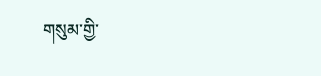གསུམ་གྱི་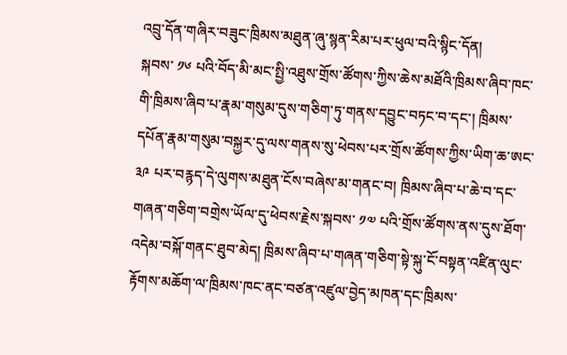འབྲུ་དོན་གཞིར་བཟུང་ཁྲིམས་མཐུན་ཞུ་སྙན་རིམ་པར་ཕུལ་བའི་སྙིང་དོན།
སྐབས་ ༡༦ པའི་བོད་མི་མང་སྤྱི་འཐུས་གྲོས་ཚོགས་ཀྱིས་ཆེས་མཐོའི་ཁྲིམས་ཞིབ་ཁང་གི་ཁྲིམས་ཞིབ་པ་རྣམ་གསུམ་དུས་གཅིག་ཏུ་གནས་དབྱུང་བཏང་བ་དང་། ཁྲིམས་དཔོན་རྣམ་གསུམ་བསྐྱར་དུ་ལས་གནས་སུ་ཕེབས་པར་གྲོས་ཚོགས་ཀྱིས་ཡིག་ཆ་ཨང་ ༣༩ པར་བརྙད་དེ་ལུགས་མཐུན་ངོས་བཞེས་མ་གནང་བ། ཁྲིམས་ཞིབ་པ་ཆེ་བ་དང་གཞན་གཅིག་བགྲེས་ཡོལ་དུ་ཕེབས་རྗེས་སྐབས་ ༡༧ པའི་གྲོས་ཚོགས་ནས་དུས་ཐོག་འདེམ་བསྐོ་གནང་ཐུབ་མེད། ཁྲིམས་ཞིབ་པ་གཞན་གཅིག་སྟེ་སྐུ་ངོ་བསྟན་འཛིན་ལུང་རྟོགས་མཆོག་ལ་ཁྲིམས་ཁང་ནང་བཙན་འཛུལ་བྱེད་མཁན་དང་ཁྲིམས་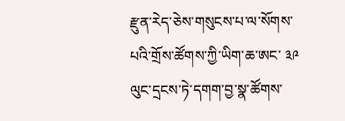རྫུན་རེད་ཅེས་གསུངས་པ་ལ་སོགས་པའི་གྲོས་ཚོགས་ཀྱི་ཡིག་ཆ་ཨང་ ༣༩ ལུང་དྲངས་ཏེ་དགག་བྱ་སྣ་ཚོགས་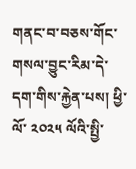གནང་བ་བཅས་གོང་གསལ་བྱུང་རིམ་དེ་དག་གིས་རྐྱེན་པས། ཕྱི་ལོ་ ༢༠༢༥ ལོའི་སྤྱི་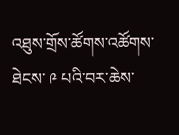འཐུས་གྲོས་ཚོགས་འཚོགས་ཐེངས་ ༩ པའི་བར་ཆེས་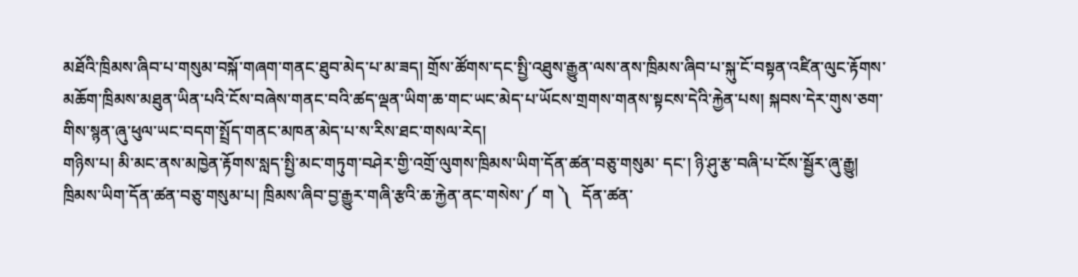མཐོའི་ཁྲིམས་ཞིབ་པ་གསུམ་བསྐོ་གཞག་གནང་ཐུབ་མེད་པ་མ་ཟད། གྲོས་ཚོགས་དང་སྤྱི་འཐུས་རྒྱུན་ལས་ནས་ཁྲིམས་ཞིབ་པ་སྐུ་ངོ་བསྟན་འཛིན་ལུང་རྟོགས་མཆོག་ཁྲིམས་མཐུན་ཡིན་པའི་ངོས་བཞེས་གནང་བའི་ཚད་ལྡན་ཡིག་ཆ་གང་ཡང་མེད་པ་ཡོངས་གྲགས་གནས་སྟངས་དེའི་རྐྱེན་པས། སྐབས་དེར་གུས་ཅག་གིས་སྙན་ཞུ་ཕུལ་ཡང་བདག་སྤྲོད་གནང་མཁན་མེད་པ་ས་རིས་ཐང་གསལ་རེད།
གཉིས་པ། མི་མང་ནས་མཁྱེན་རྟོགས་སླད་སྤྱི་མང་གཏུག་བཤེར་གྱི་འགྲོ་ལུགས་ཁྲིམས་ཡིག་དོན་ཚན་བཅུ་གསུམ་ དང་། ཉི་ཤུ་རྩ་བཞི་པ་ངོས་སྦྱོར་ཞུ་རྒྱུ།
ཁྲིམས་ཡིག་དོན་ཚན་བཅུ་གསུམ་པ། ཁྲིམས་ཞིབ་བྱ་རྒྱུར་གཞི་རྩའི་ཆ་རྐྱེན་ནང་གསེས་༼ ག ༽   དོན་ཚན་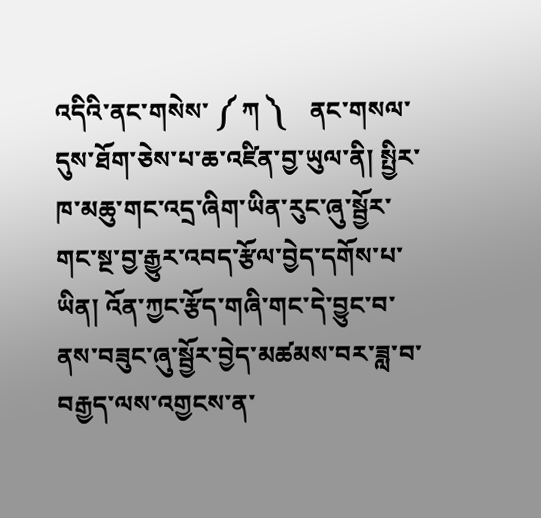འདིའི་ནང་གསེས་ ༼ ཀ ༽    ནང་གསལ་དུས་ཐོག་ཅེས་པ་ཆ་འཛིན་བྱ་ཡུལ་ནི། སྤྱིར་ཁ་མཆུ་གང་འདྲ་ཞིག་ཡིན་རུང་ཞུ་སྦྱོར་གང་སྔ་བྱ་རྒྱུར་འབད་རྩོལ་བྱེད་དགོས་པ་ཡིན། འོན་ཀྱང་རྩོད་གཞི་གང་དེ་བྱུང་བ་ནས་བཟུང་ཞུ་སྦྱོར་བྱེད་མཚམས་བར་ཟླ་བ་བརྒྱད་ལས་འགྱངས་ན་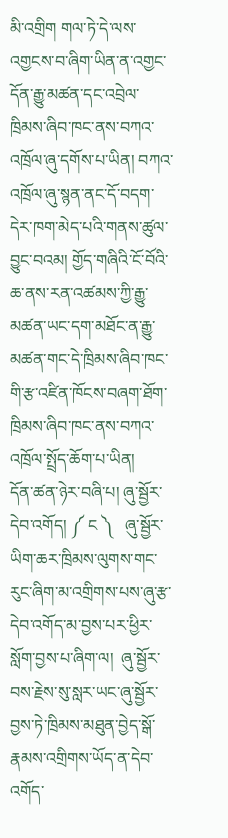མི་འགྲིག གལ་ཏེ་དེ་ལས་འགྱངས་བ་ཞིག་ཡིན་ན་འགྱང་དོན་རྒྱུ་མཚན་དང་འབྲེལ་ཁྲིམས་ཞིབ་ཁང་ནས་བཀའ་འཁྲོལ་ཞུ་དགོས་པ་ཡིན། བཀའ་འཁྲོལ་ཞུ་སྙན་ནང་དོ་བདག་དེར་ཁག་མེད་པའི་གནས་ཚུལ་བྱུང་བའམ། གྱོད་གཞིའི་ངོ་བོའི་ཆ་ནས་རན་འཚམས་ཀྱི་རྒྱུ་མཚན་ཡང་དག་མཐོང་ན་རྒྱུ་མཚན་གང་དེ་ཁྲིམས་ཞིབ་ཁང་གི་རྩ་འཛིན་ཁོངས་བཞག་ཐོག་ཁྲིམས་ཞིབ་ཁང་ནས་བཀའ་འཁྲོལ་སྤྲོད་ཆོག་པ་ཡིན།
དོན་ཚན་ཉེར་བཞི་པ། ཞུ་སྦྱོར་དེབ་འགོད། ༼ ང ༽   ཞུ་སྦྱོར་ཡིག་ཆར་ཁྲིམས་ལུགས་གང་རུང་ཞིག་མ་འགྲིགས་པས་ཞུ་རྩ་དེབ་འགོད་མ་བྱས་པར་ཕྱིར་སློག་བྱས་པ་ཞིག་ལ།  ཞུ་སྦྱོར་བས་རྗེས་སུ་སླར་ཡང་ཞུ་སྦྱོར་བྱས་ཏེ་ཁྲིམས་མཐུན་བྱེད་སྒོ་རྣམས་འགྲིགས་ཡོད་ན་དེབ་འགོད་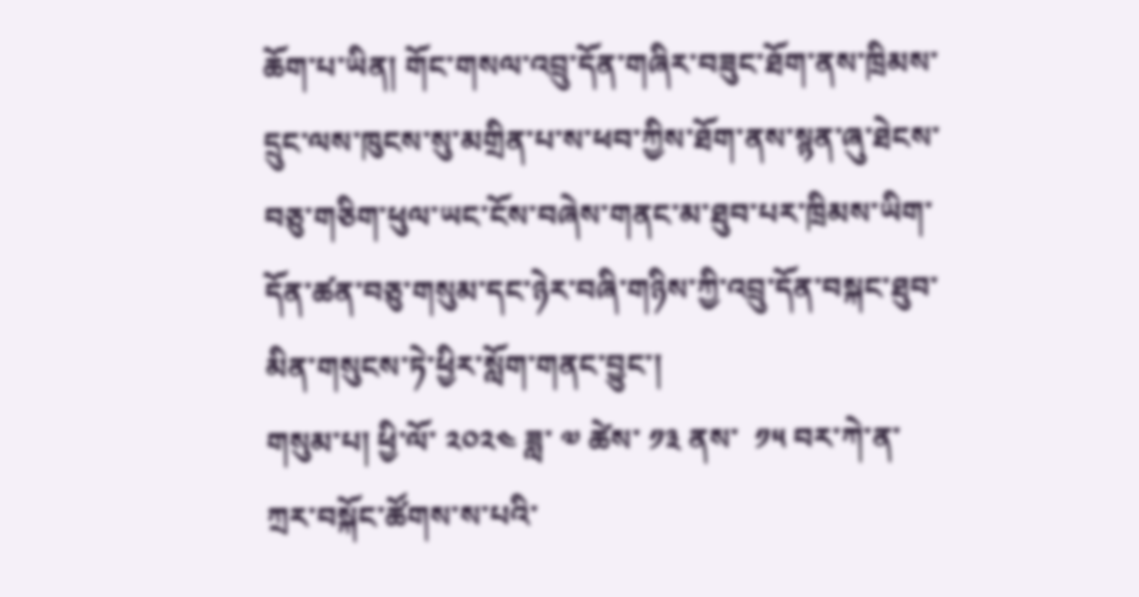ཆོག་པ་ཡིན། གོང་གསལ་འབྲུ་དོན་གཞིར་བཟུང་ཐོག་ནས་ཁྲིམས་དྲུང་ལས་ཁུངས་སུ་མགྲིན་པ་ས་ཕབ་ཀྱིས་ཐོག་ནས་སྙན་ཞུ་ཐེངས་བཅུ་གཅིག་ཕུལ་ཡང་ངོས་བཞེས་གནང་མ་ཐུབ་པར་ཁྲིམས་ཡིག་དོན་ཚན་བཅུ་གསུམ་དང་ཉེར་བཞི་གཉིས་ཀྱི་འབྲུ་དོན་བསྐང་ཐུབ་མིན་གསུངས་ཏེ་ཕྱིར་སློག་གནང་བྱུང་།
གསུམ་པ། ཕྱི་ལོ་ ༢༠༢༤ ཟླ་ ༧ ཚེས་ ༡༣ ནས་  ༡༥ བར་ཀེ་ན་ཀྲར་བསྐོང་ཚོགས་ས་པའི་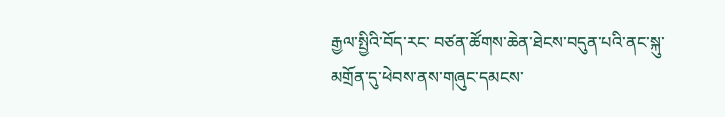རྒྱལ་སྤྱིའི་བོད་རང་ བཙན་ཚོགས་ཆེན་ཐེངས་བདུན་པའི་ནང་སྐུ་མགྲོན་དུ་ཕེབས་ནས་གཞུང་དམངས་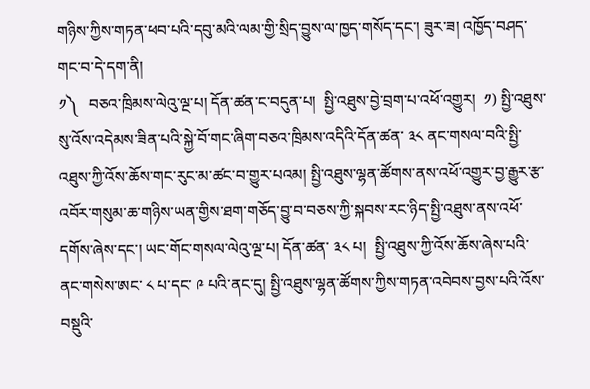གཉིས་ཀྱིས་གཏན་ཕབ་པའི་དབུ་མའི་ལམ་གྱི་སྲིད་བྱུས་ལ་ཁྱད་གསོད་དང་། ཟུར་ཟ། འཁྱོད་བཤད་གང་བ་དེ་དག་ནི།
༡༽   བཅའ་ཁྲིམས་ལེའུ་ལྔ་པ། དོན་ཚན་ང་བདུན་པ།  སྤྱི་འཐུས་བྱེ་བྲག་པ་འཕོ་འགྱུར།  ༡) སྤྱི་འཐུས་སུ་འོས་འདེམས་ཟིན་པའི་སྐྱེ་བོ་གང་ཞིག་བཅའ་ཁྲིམས་འདིའི་དོན་ཚན་ ༣༨ ནང་གསལ་བའི་སྤྱི་འཐུས་ཀྱི་འོས་ཆོས་གང་རུང་མ་ཚང་བ་གྱུར་པའམ། སྤྱི་འཐུས་ལྷན་ཚོགས་ནས་འཕོ་འགྱུར་བྱ་རྒྱུཪ་རྩ་འབོར་གསུམ་ཆ་གཉིས་ཡན་གྱིས་ཐག་གཅོད་བྱུ་བ་བཅས་ཀྱི་སྐབས་རང་ཉིད་སྤྱི་འཐུས་ནས་འཕོ་དགོས་ཞེས་དང་། ཡང་གོང་གསལ་ལེའུ་ལྔ་པ། དོན་ཚན་ ༣༨ པ།  སྤྱི་འཐུས་ཀྱི་འོས་ཆོས་ཞེས་པའི་ནང་གསེས་ཨང་ ༨ པ་དང་ ༩ པའི་ནང་དུ། སྤྱི་འཐུས་ལྷན་ཚོགས་ཀྱིས་གཏན་འབེབས་བྱས་པའི་འོས་བསྡུའི་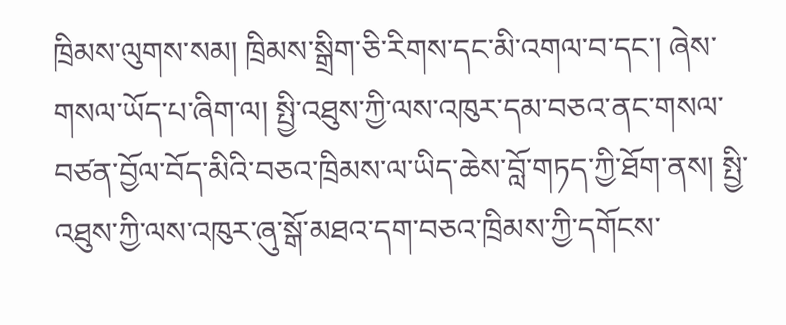ཁྲིམས་ལུགས་སམ། ཁྲིམས་སྒྲིག་ཅི་རིགས་དང་མི་འགལ་བ་དང་། ཞེས་གསལ་ཡོད་པ་ཞིག་ལ། སྤྱི་འཐུས་ཀྱི་ལས་འཁུར་དམ་བཅའ་ནང་གསལ་བཙན་བྱོལ་བོད་མིའི་བཅའ་ཁྲིམས་ལ་ཡིད་ཆེས་བློ་གཏད་ཀྱི་ཐོག་ནས། སྤྱི་འཐུས་ཀྱི་ལས་འཁུར་ཞུ་སྒོ་མཐའ་དག་བཅའ་ཁྲིམས་ཀྱི་དགོངས་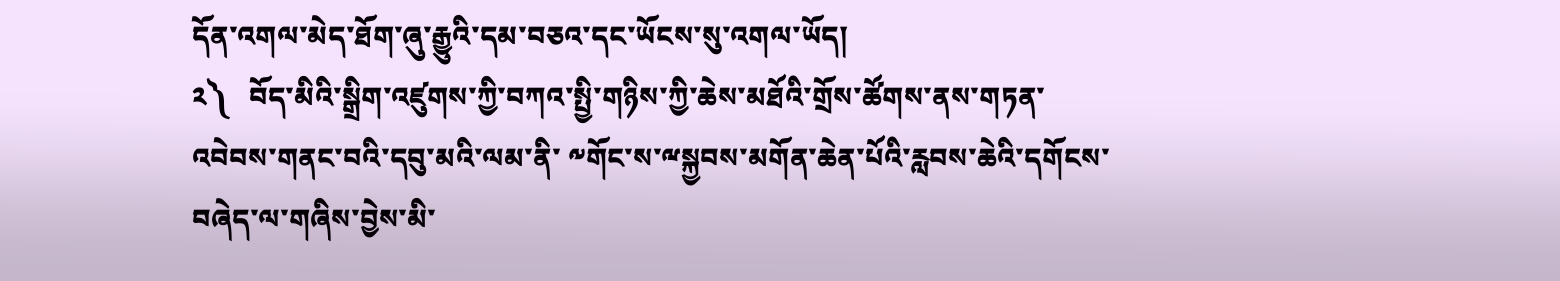དོན་འགལ་མེད་ཐོག་ཞུ་རྒྱུའི་དམ་བཅའ་དང་ཡོངས་སུ་འགལ་ཡོད།
༢༽   བོད་མིའི་སྒྲིག་འཛུགས་ཀྱི་བཀའ་སྤྱི་གཉིས་ཀྱི་ཆེས་མཐོའི་གྲོས་ཚོགས་ནས་གཏན་འབེབས་གནང་བའི་དབུ་མའི་ལམ་ནི་ ༸གོང་ས་ྋསྐྱབས་མགོན་ཆེན་པོའི་རླབས་ཆེའི་དགོངས་བཞེད་ལ་གཞིས་བྱེས་མི་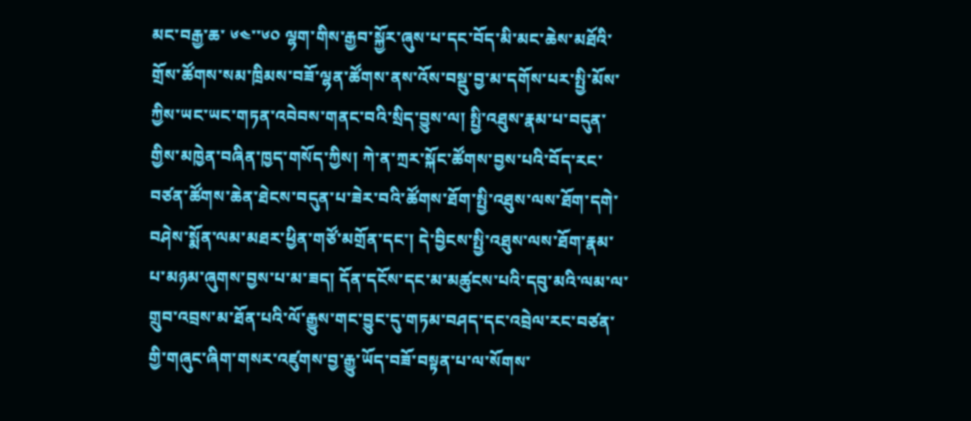མང་བརྒྱ་ཆ་ ༦༤་་༦༠ ལྷག་གིས་རྒྱབ་སྐྱོར་ཞུས་པ་དང་བོད་མི་མང་ཆེས་མཐོའི་གྲོས་ཚོགས་སམ་ཁྲིམས་བཟོ་ལྷན་ཚོགས་ནས་འོས་བསྡུ་བྱ་མ་དགོས་པར་སྤྱི་མོས་ཀྱིས་ཡང་ཡང་གཏན་འབེབས་གནང་བའི་སྲིད་བྱུས་ལ། སྤྱི་འཐུས་རྣམ་པ་བདུན་གྱིས་མཁྱེན་བཞིན་ཁྱད་གསོད་ཀྱིས། ཀེ་ན་ཀྲར་སྐོང་ཚོགས་བྱས་པའི་བོད་རང་བཙན་ཚོགས་ཆེན་ཐེངས་བདུན་པ་ཟེར་བའི་ཚོགས་ཐོག་སྤྱི་འཐུས་ལས་ཐོག་དགེ་བཤེས་སྨོན་ལམ་མཐར་ཕྱིན་གཙོ་མགྲོན་དང་། དེ་བྱིངས་སྤྱི་འཐུས་ལས་ཐོག་རྣམ་པ་མཉམ་ཞུགས་བྱས་པ་མ་ཟད། དོན་དངོས་དང་མ་མཚུངས་པའི་དབུ་མའི་ལམ་ལ་གྲུབ་འབྲས་མ་ཐོན་པའི་ལོ་རྒྱུས་གང་བྱུང་དུ་གཏམ་བཤད་དང་འབྲེལ་རང་བཙན་གྱི་གཞུང་ཞིག་གསར་འཛུགས་བྱ་རྒྱུ་ཡོད་བཟོ་བསྟན་པ་ལ་སོགས་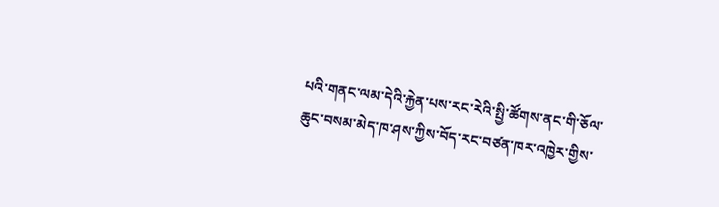པའི་གནང་ལམ་དེའི་རྐྱེན་པས་རང་རེའི་སྤྱི་ཚོགས་ནང་གི་ཅོལ་ཆུང་བསམ་མེད་ཁ་ཤས་ཀྱིས་བོད་རང་བཙན་ཁར་འཁྱེར་གྱིས་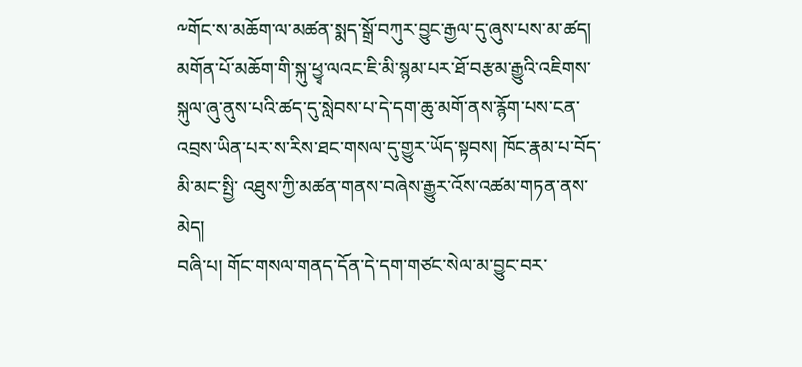༸གོང་ས་མཆོག་ལ་མཚན་སྨད་སྒྲོ་བཀུར་བྱུང་རྒྱལ་དུ་ཞུས་པས་མ་ཚད། མགོན་པོ་མཆོག་གི་སྐུ་ཕྱྭ་ལའང་ཇི་མི་སྙམ་པར་ཐོ་བརྩམ་རྒྱུའི་འཇིགས་སྐུལ་ཞུ་ནུས་པའི་ཚད་དུ་སླེབས་པ་དེ་དག་ཆུ་མགོ་ནས་རྙོག་པས་ངན་འབྲས་ཡིན་པར་ས་རིས་ཐང་གསལ་དུ་གྱུར་ཡོད་སྟབས། ཁོང་རྣམ་པ་བོད་མི་མང་སྤྱི་ འཐུས་ཀྱི་མཚན་གནས་བཞེས་རྒྱུར་འོས་འཚམ་གཏན་ནས་མེད།
བཞི་པ། གོང་གསལ་གནད་དོན་དེ་དག་གཙང་སེལ་མ་བྱུང་བར་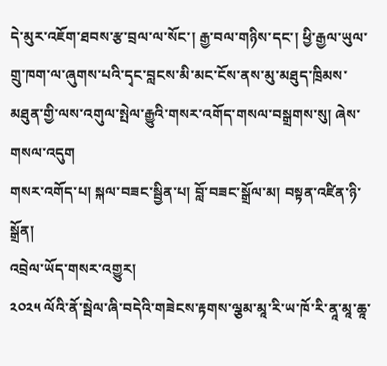དེ་མུར་འཇོག་ཐབས་རྩ་བྲལ་ལ་སོང་། རྒྱ་བལ་གཉིས་དང་། ཕྱི་རྒྱལ་ཡུལ་གྲུ་ཁག་ལ་ཞུགས་པའི་དྭང་བླངས་མི་མང་ངོས་ནས་མུ་མཐུད་ཁྲིམས་མཐུན་གྱི་ལས་འགུལ་སྤེལ་རྒྱུའི་གསར་འགོད་གསལ་བསྒྲགས་སུ། ཞེས་གསལ་འདུག
གསར་འགོད་པ། སྐལ་བཟང་སྦྱིན་པ། བློ་བཟང་སྒྲོལ་མ། བསྟན་འཛིན་ཉི་སྒྲོན།
འབྲེལ་ཡོད་གསར་འགྱུར།
༢༠༢༥ ལོའི་ནོ་སྦེལ་ཞི་བདེའི་གཟེངས་རྟགས་ལྕམ་མཱ་རི་ཡ་ཁོ་རི་ནཱ་མཱ་ཆཱ་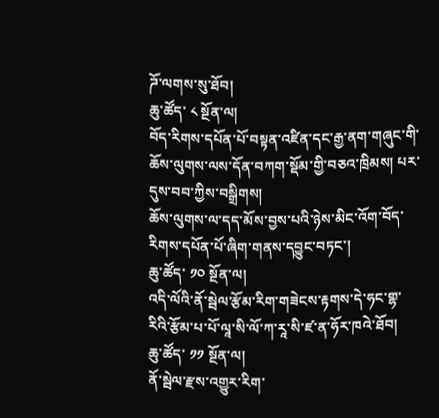ཌོ་ལགས་སུ་ཐོབ།
ཆུ་ཚོད་ ༨ སྔོན་ལ།
བོད་རིགས་དཔོན་པོ་བསྟན་འཛིན་དང་རྒྱ་ནག་གཞུང་གི་ཆོས་ལུགས་ལས་དོན་བཀག་སྡོམ་གྱི་བཅའ་ཁྲིམས། པར་དུས་བབ་ཀྱིས་བསྒྲིགས།
ཆོས་ལུགས་ལ་དད་མོས་བྱས་པའི་ཉེས་མིང་འོག་བོད་རིགས་དཔོན་པོ་ཞིག་གནས་དབྱུང་བཏང་།
ཆུ་ཚོད་ ༡༠ སྔོན་ལ།
འདི་ལོའི་ནོ་སྦེལ་རྩོམ་རིག་གཟེངས་རྟགས་དེ་ཧང་གྷ་རིའི་རྩོམ་པ་པོ་ལཱ་སི་ལོ་ཀ་རཱ་སི་ཛ་ན་ཧོར་ཁའེ་ཐོབ།
ཆུ་ཚོད་ ༡༡ སྔོན་ལ།
ནོ་སྦེལ་རྫས་འགྱུར་རིག་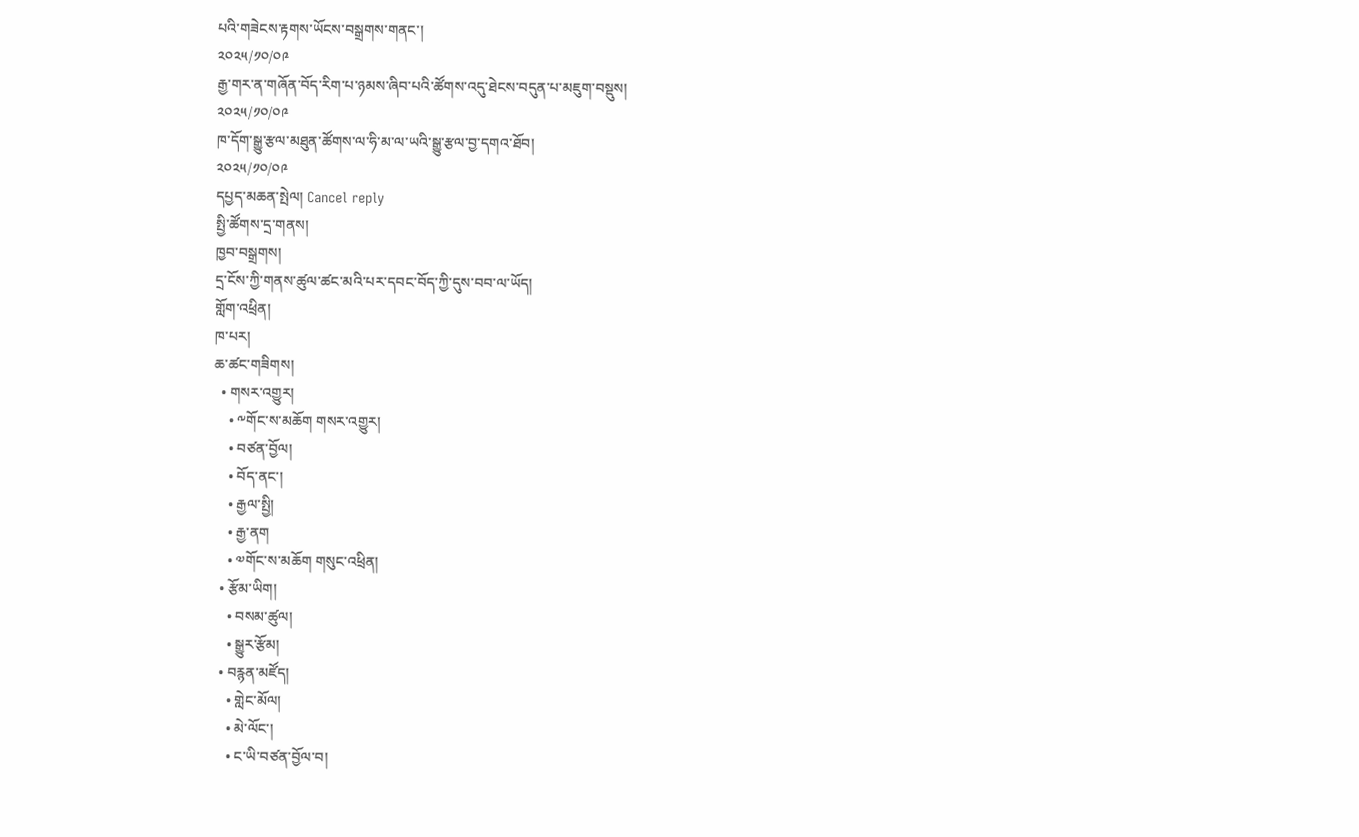པའི་གཟེངས་རྟགས་ཡོངས་བསྒྲགས་གནང་།
༢༠༢༥/༡༠/༠༩
རྒྱ་གར་ན་གཞོན་བོད་རིག་པ་ཉམས་ཞིབ་པའི་ཚོགས་འདུ་ཐེངས་བདུན་པ་མཇུག་བསྡུས།
༢༠༢༥/༡༠/༠༩
ཁ་དོག་སྒྱུ་རྩལ་མཐུན་ཚོགས་ལ་ཧི་མ་ལ་ཡའི་སྒྱུ་རྩལ་བྱ་དགའ་ཐོབ།
༢༠༢༥/༡༠/༠༩
དཔྱད་མཆན་སྤེལ། Cancel reply
སྤྱི་ཚོགས་དྲ་གནས།
ཁྱབ་བསྒྲགས།
དྲ་ངོས་ཀྱི་གནས་ཚུལ་ཚང་མའི་པར་དབང་བོད་ཀྱི་དུས་བབ་ལ་ཡོད།
གློག་འཕྲིན།
ཁ་པར།
ཆ་ཚང་གཟིགས།
  • གསར་འགྱུར།
    • ༸གོང་ས་མཆོག གསར་འགྱུར།
    • བཙན་བྱོལ།
    • བོད་ནང་།
    • རྒྱལ་སྤྱི།
    • རྒྱ་ནག
    • ༧གོང་ས་མཆོག གསུང་འཕྲིན།
  • རྩོམ་ཡིག།
    • བསམ་ཚུལ།
    • སྒྱུར་རྩོམ།
  • བརྙན་མཛོད།
    • གླེང་མོལ།
    • མེ་ལོང་།
    • ང་ཡི་བཙན་བྱོལ་བ།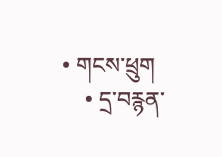• གངས་ཕྲུག
    • དྲ་བརྙན་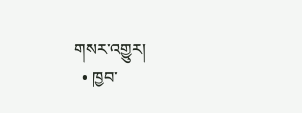གསར་འགྱུར།
  • ཁྱབ་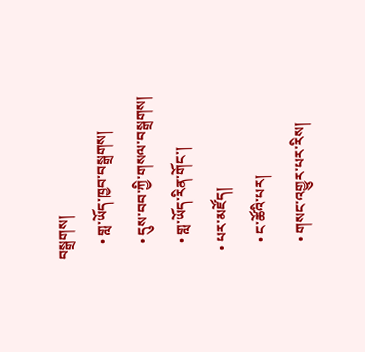བསྒྲགས།
    • གླ་ཡོད་ཁྱབ་བསྒྲགས།
    • དུས་བབ་ཀྱི་གསལ་བསྒྲགས།
    • གླ་ཡོད་རིན་གོང་།
  • པར་མཛོད།
    • ང་ཚོའི་པར།
    • གསང་འགྱུར་པར་རིས།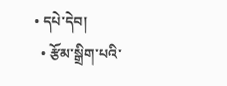• དཔེ་དེབ།
  • རྩོམ་སྒྲིག་པའི་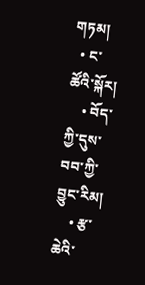གཏམ།
  • ང་ཚོའི་སྐོར།
    • བོད་ཀྱི་དུས་བབ་ཀྱི་བྱུང་རིམ།
    • རྩ་ཆེའི་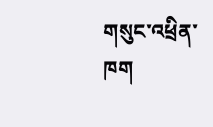གསུང་འཕྲིན་ཁག